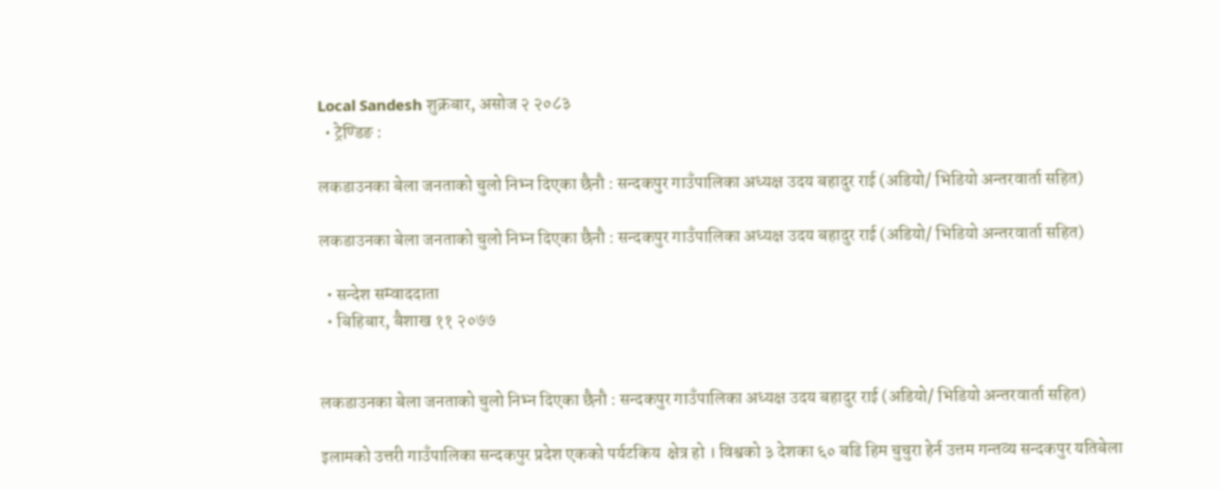Local Sandesh शुक्रबार, असोज २ २०८३
  • ट्रेण्डिङ :

लकडाउनका बेला जनताको चुलो निभ्न दिएका छैनौ : सन्दकपुर गाउँपालिका अध्यक्ष उदय बहादुर राई (अडियो/ भिडियो अन्तरवार्ता सहित)

लकडाउनका बेला जनताको चुलो निभ्न दिएका छैनौ : सन्दकपुर गाउँपालिका अध्यक्ष उदय बहादुर राई (अडियो/ भिडियो अन्तरवार्ता सहित)

  • सन्देश सम्वाददाता
  • बिहिबार, बैशाख ११ २०७७


लकडाउनका बेला जनताको चुलो निभ्न दिएका छैनौ : सन्दकपुर गाउँपालिका अध्यक्ष उदय बहादुर राई (अडियो/ भिडियो अन्तरवार्ता सहित)

इलामको उत्तरी गाउँपालिका सन्दकपुर प्रदेश एकको पर्यटकिय  क्षेत्र हो । विश्वको ३ देशका ६० बढि हिम चुचुरा हेर्न उत्तम गन्तव्य सन्दकपुर यतिबेला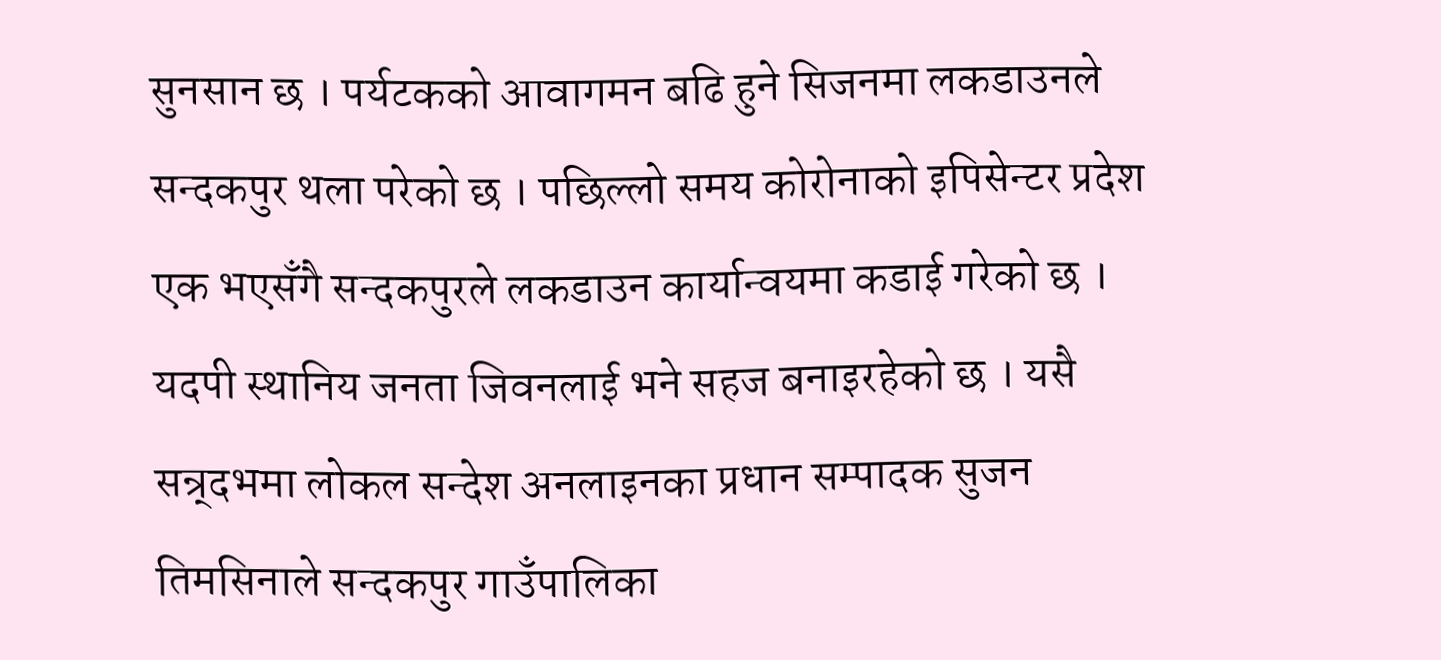सुनसान छ । पर्यटकको आवागमन बढि हुने सिजनमा लकडाउनले सन्दकपुर थला परेको छ । पछिल्लो समय कोरोनाको इपिसेन्टर प्रदेश एक भएसँगै सन्दकपुरले लकडाउन कार्यान्वयमा कडाई गरेको छ । यदपी स्थानिय जनता जिवनलाई भने सहज बनाइरहेको छ । यसै सन्र्दभमा लोकल सन्देश अनलाइनका प्रधान सम्पादक सुजन तिमसिनाले सन्दकपुर गाउँपालिका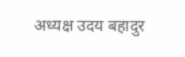अध्यक्ष उदय बहादुर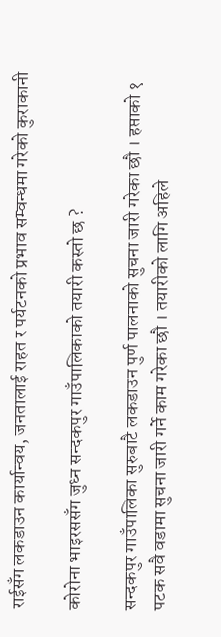राईसँग लकडाउन कार्यान्वय, जनतालाई राहत र पर्यटनको प्रभाव सम्वन्धमा गरेको कुराकानी

कोरोना भाइरससँग जुध्न सन्दकपुर गाउँपालिकाको तयारी कस्तो छ ?

सन्दकपुर गाउँपालिका सुरुबाटै लकडाउन पुर्ण पालनाको सुचना जारी गरेका छौ । हप्ताको १ पटक सवै वडामा सुचना जारी गर्ने काम गरेका छौ । तयारीको लागि अहिले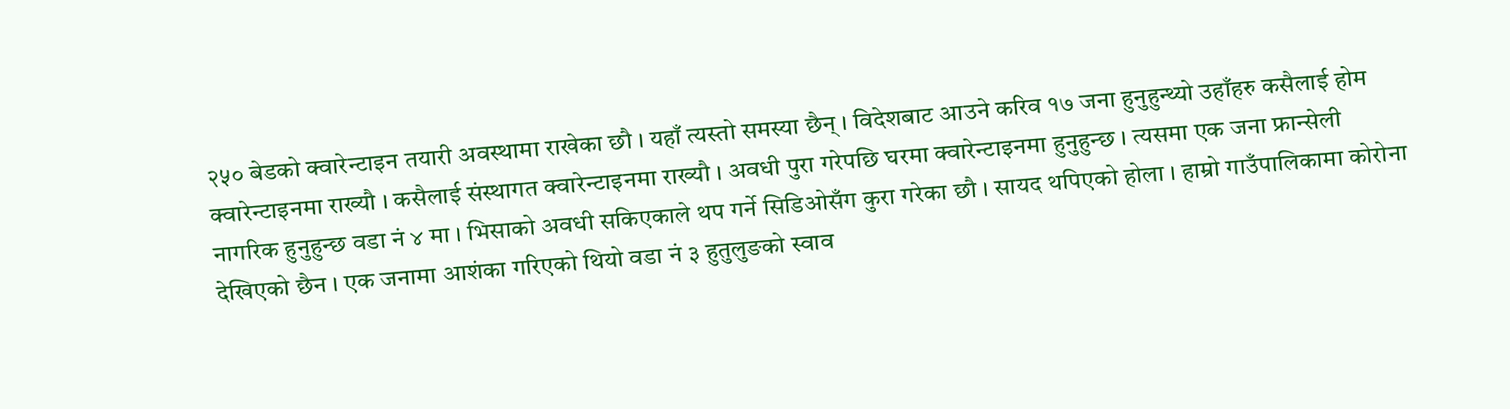२५० बेडको क्वारेन्टाइन तयारी अवस्थामा राखेका छौ । यहाँ त्यस्तो समस्या छैन् । विदेशबाट आउने करिव १७ जना हुनुहुन्थ्यो उहाँहरु कसैलाई होम क्वारेन्टाइनमा राख्यौ । कसैलाई संस्थागत क्वारेन्टाइनमा राख्यौ । अवधी पुरा गरेपछि घरमा क्वारेन्टाइनमा हुनुहुन्छ । त्यसमा एक जना फ्रान्सेली नागरिक हुनुहुन्छ वडा नं ४ मा । भिसाको अवधी सकिएकाले थप गर्ने सिडिओसँग कुरा गरेका छौ । सायद थपिएको होला । हाम्रो गाउँपालिकामा कोरोना देखिएको छैन । एक जनामा आशंका गरिएको थियो वडा नं ३ हुतुलुङको स्वाव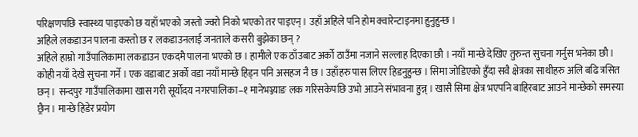परिक्षणपछि स्वास्थ्य पाइएको छ यहाँ भएको जस्तो ज्वरो निको भएको तर पाइएन् । उहाँ अहिले पनि होम क्वारेन्टाइनमा हुनुहुन्छ ।
अहिले लकडाउन पालना कस्तो छ र लकडाउनलाई जनताले कसरी बुझेका छन् ?
अहिले हाम्रो गाउँपालिकामा लकडाउन एकदमै पालना भएको छ । हामीले एक ठाँउबाट अर्को ठाउँमा नजाने सल्लाह दिएका छौ । नयाँ मान्छे देखिए तुरुन्त सुचना गर्नुस भनेका छौ । कोही नयाँ देखे सुचना गर्ने । एक वडाबाट अर्को वडा नयाँ मान्छे हिड्न पनि असहज नै छ । उहाँहरु पास लिएर हिडनुहुन्छ । सिमा जोडिएको हुँदा सवै क्षेत्रका साथीहरु अलि बढि त्रसित छन् । सन्दपुर गाउँपालिकामा खास गरी सूर्योदय नगरपालिका–१ मानेभञ्ज्याङ लक गरिसकेपछि उभो आउने संभावना हुन्न् । खासै सिमा क्षेत्र भएपनि बाहिरबाट आउने मान्छेको समस्या छ्रैन । मान्छे हिडेर प्रयोग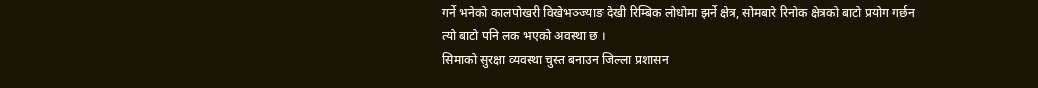गर्ने भनेको कालपोखरी विखेभञ्ज्याङ देखी रिम्बिक लोधोमा झर्ने क्षेत्र, सोमबारे रिनोक क्षेत्रको बाटो प्रयोग गर्छन त्यो बाटो पनि लक भएको अवस्था छ ।
सिमाको सुरक्षा व्यवस्था चुस्त बनाउन जिल्ला प्रशासन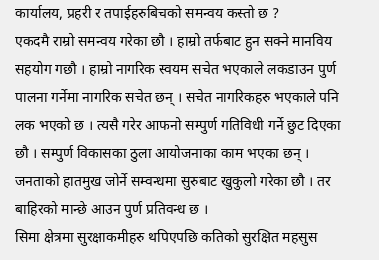कार्यालय, प्रहरी र तपाईहरुबिचको समन्वय कस्तो छ ?
एकदमै राम्रो समन्वय गरेका छौ । हाम्रो तर्फबाट हुन सक्ने मानविय सहयोग गछौ । हाम्रो नागरिक स्वयम सचेत भएकाले लकडाउन पुर्ण पालना गर्नेमा नागरिक सचेत छन् । सचेत नागरिकहरु भएकाले पनि लक भएको छ । त्यसै गरेर आफनो सम्पुर्ण गतिविधी गर्ने छुट दिएका छौ । सम्पुर्ण विकासका ठुला आयोजनाका काम भएका छन् । जनताको हातमुख जोर्ने सम्वन्धमा सुरुबाट खुकुलो गरेका छौ । तर बाहिरको मान्छे आउन पुर्ण प्रतिवन्ध छ ।
सिमा क्षेत्रमा सुरक्षाकमीहरु थपिएपछि कतिको सुरक्षित महसुस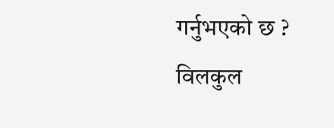गर्नुभएको छ ?
विलकुल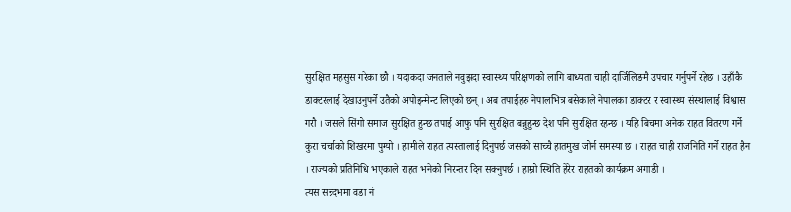सुरक्षित महसुस गरेका छौ । यदाकदा जनताले नवुझदा स्वास्थ्य परिक्षणको लागि बाध्यता चाही दार्जिलिङमै उपचार गर्नुपर्ने रहेछ । उहाँकै डाक्टरलाई देखाउनुपर्ने उतैको अपोइन्मेन्ट लिएको छन् । अब तपाईहरु नेपालभित्र बसेकाले नेपालका डाक्टर र स्वास्थ्य संस्थालाई विश्वास गरौ । जसले सिंगो समाज सुरक्षित हुन्छ तपाई आफु पनि सुरक्षित बन्नुहुन्छ देश पनि सुरक्षित रहन्छ । यहि बिचमा अनेक राहत वितरण गर्ने कुरा चर्चाको शिखरमा पुग्यो । हामीले राहत त्यस्तालाई दिनुपर्छ जसको साच्चै हातमुख जोर्न समस्या छ । राहत चाही राजनिति गर्ने राहत हैन । राज्यको प्रतिनिधि भएकाले राहत भनेको निरन्तर दिन सक्नुपर्छ । हाम्रो स्थिति हेरेर राहतको कार्यक्रम अगाडी ।
त्यस सन्र्दभमा वडा नं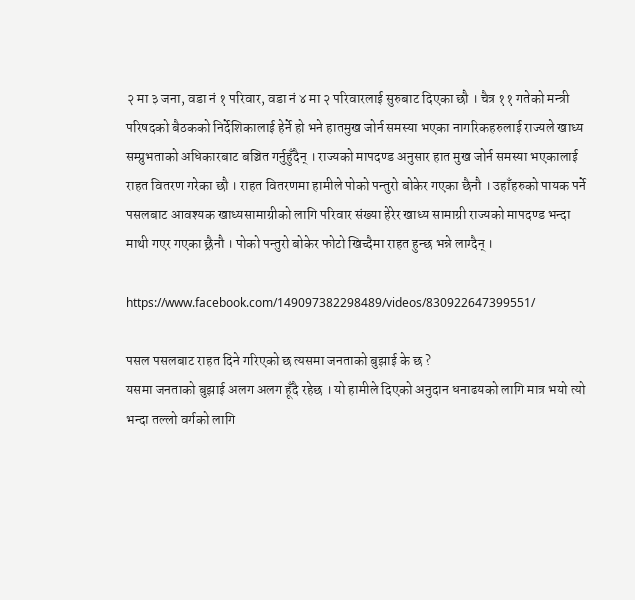२ मा ३ जना, वडा नं १ परिवार, वडा नं ४ मा २ परिवारलाई सुरुबाट दिएका छौ । चैत्र ११ गतेको मन्त्री परिषदको बैठकको निर्देशिकालाई हेर्ने हो भने हातमुख जोर्न समस्या भएका नागरिकहरुलाई राज्यले खाध्य सम्प्रुभताको अधिकारबाट बञ्चित गर्नुहुँदैन् । राज्यको मापदण्ड अनुसार हात मुख जोर्न समस्या भएकालाई राहत वितरण गरेका छौ । राहत वितरणमा हामीले पोको पन्तुरो बोकेर गएका छैनौ । उहाँहरुको पायक पर्ने पसलबाट आवश्यक खाध्यसामाग्रीको लागि परिवार संख्या हेरेर खाध्य सामाग्री राज्यको मापदण्ड भन्दा माथी गएर गएका छ्रैनौ । पोको पन्तुरो बोकेर फोटो खिच्दैमा राहत हुन्छ भन्ने लाग्दैन् ।

https://www.facebook.com/149097382298489/videos/830922647399551/

पसल पसलबाट राहत दिने गरिएको छ त्यसमा जनताको बुझाई के छ ?
यसमा जनताको बुझाई अलग अलग हूँदै रहेछ । यो हामीले दिएको अनुदान धनाढयको लागि मात्र भयो त्यो भन्दा तल्लो वर्गको लागि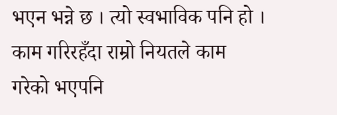भएन भन्ने छ । त्यो स्वभाविक पनि हो । काम गरिरहँदा राम्रो नियतले काम गरेको भएपनि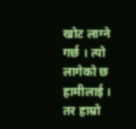खोट लाग्ने गर्छ । त्यो लागेको छ हामीलाई । तर हाम्रो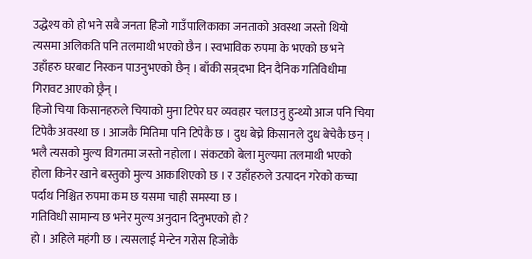उद्धेश्य को हो भने सबै जनता हिजो गाउँपालिकाका जनताको अवस्था जस्तो थियो त्यसमा अलिकति पनि तलमाथी भएको छैन । स्वभाविक रुपमा के भएको छ भने उहाँहरु घरबाट निस्कन पाउनुभएको छैन् । बाँकी सन्र्दभा दिन दैनिक गतिविधीमा गिरावट आएको छ्रैन् ।
हिजो चिया किसानहरुले चियाको मुना टिपेर घर व्यवहार चलाउनु हुन्थ्यो आज पनि चिया टिपेकै अवस्था छ । आजकै मितिमा पनि टिपेकै छ । दुध बेच्ने किसानले दुध बेचेकै छन् । भलै त्यसको मुल्य विगतमा जस्तो नहोला । संकटको बेला मुल्यमा तलमाथी भएको होला किनेर खाने बस्तुको मुल्य आकाशिएको छ । र उहाँहरुले उत्पादन गरेको कच्चा पर्दाथ निश्चित रुपमा कम छ यसमा चाही समस्या छ ।
गतिविधी सामान्य छ भनेर मुल्य अनुदान दिनुभएको हो ?
हो । अहिले महंगी छ । त्यसलाई मेन्टेन गरोस हिजोकै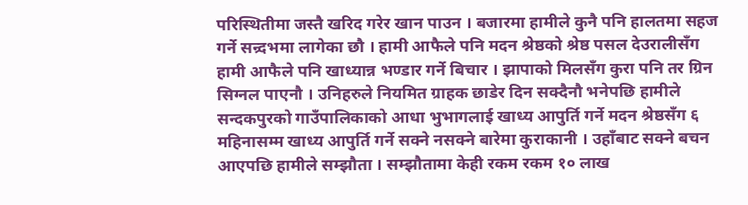परिस्थितीमा जस्तै खरिद गरेर खान पाउन । बजारमा हामीले कुनै पनि हालतमा सहज गर्ने सन्र्दभमा लागेका छौ । हामी आफैले पनि मदन श्रेष्ठको श्रेष्ठ पसल देउरालीसँग हामी आफैले पनि खाध्यान्न भण्डार गर्ने बिचार । झापाको मिलसँग कुरा पनि तर ग्रिन सिग्नल पाएनौ । उनिहरुले नियमित ग्राहक छाडेर दिन सक्दैनौ भनेपछि हामीले सन्दकपुरको गाउँपालिकाको आधा भुभागलाई खाध्य आपुर्ति गर्ने मदन श्रेष्ठसँग ६ महिनासम्म खाध्य आपुर्ति गर्ने सक्ने नसक्ने बारेमा कुराकानी । उहाँबाट सक्ने बचन आएपछि हामीले सम्झौता । सम्झौतामा केही रकम रकम १० लाख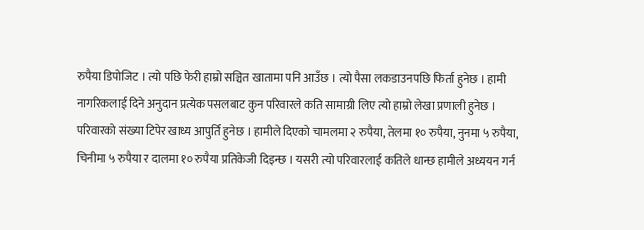रुपैया डिपोजिट । त्यो पछि फेरी हाम्रो सञ्चित खातामा पनि आउँछ । त्यो पैसा लकडाउनपछि फिर्ता हुनेछ । हामी नागरिकलाई दिने अनुदान प्रत्येक पसलबाट कुन परिवारले कति सामाग्री लिए त्यो हाम्रो लेखा प्रणाली हुनेछ ।
परिवारको संख्या टिपेर खाध्य आपुर्ति हुनेछ । हामीले दिएको चामलमा २ रुपैया, तेलमा १० रुपैया, नुनमा ५ रुपैया, चिनीमा ५ रुपैया र दालमा १० रुपैया प्रतिकेजी दिइन्छ । यसरी त्यो परिवारलाई कतिले धान्छ हामीले अध्ययन गर्न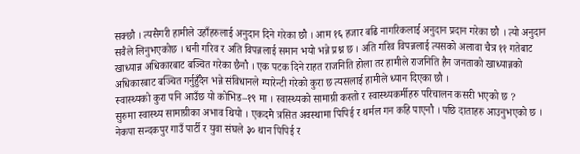सक्छौ । त्यसैगरी हामीले उहाँहरुलाई अनुदान दिने गरेका छौ । आम १६ हजार बढि नागरिकलाई अनुदान प्रदान गरेका छौ । त्यो अनुदान सवैले लिनुभएकोछ । धनी गरिव र अति विपन्नलाई समान भयो भन्ने प्रश्न छ । अति गरिव विपन्नलाई त्यसको अलावा चैत्र ११ गतेबाट खाध्यान्न अधिकारबाट बञ्चित गरेका छैनौ । एक पटक दिने राहत राजनिति होला तर हामीले राजनिति हैन जनताको खाध्यान्नको अधिकारबाट बञ्चित गर्नुहुँदैन भन्ने संविधानले ग्यारेन्टी गरेको कुरा छ त्यसलाई हामीले ध्यान दिएका छौ ।
स्वास्थ्यको कुरा पनि आउँछ यो कोभिड–१९ मा । स्वास्थ्यको सामाग्री कस्तो र स्वास्थ्यकर्मीहरु परिचालन कसरी भएको छ ?
सुरुमा स्वास्थ्य सामाग्रीका अभाव थियो । एकदमै त्रसित अवस्थामा पिपिई र थर्मल गन कहि पाएनौ । पछि दाताहरु आउनुभएको छ । नेकपा सन्दकपुर गाउँ पार्टी र युवा संघले ३० थान पिपिई र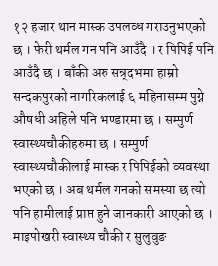१२ हजार थान मास्क उपलव्ध गराउनुभएको छ । फेरी थर्मल गन पनि आउँदै । र पिपिई पनि आउँदै छ । बाँकी अरु सन्र्दभमा हाम्रो सन्दकपुरको नागरिकलाई ६ महिनासम्म पुग्ने औषधी अहिले पनि भण्डारमा छ । सम्पुर्ण स्वास्थ्यचौकीहरुमा छ । सम्पुर्ण स्वास्थ्यचौकीलाई मास्क र पिपिईको व्यवस्था भएको छ । अब थर्मल गनको समस्या छ त्यो पनि हामीलाई प्राप्त हुने जानकारी आएको छ । माइपोखरी स्वास्थ्य चौकी र सुलुवुङ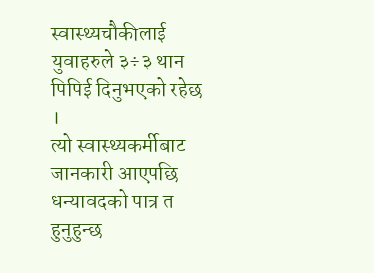स्वास्थ्यचौकीलाई युवाहरुले ३÷३ थान पिपिई दिनुभएको रहेछ ।
त्यो स्वास्थ्यकर्मीबाट जानकारी आएपछि धन्यावदको पात्र त हुनुहुन्छ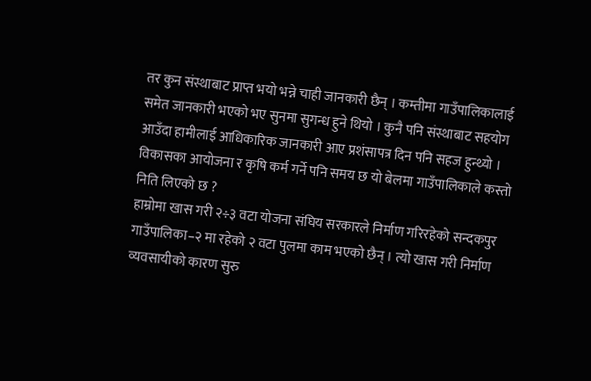तर कुन संस्थाबाट प्राप्त भयो भन्ने चाही जानकारी छैन् । कम्तीमा गाउँपालिकालाई समेत जानकारी भएको भए सुनमा सुगन्ध हुने थियो । कुनै पनि संस्थाबाट सहयोग आउँदा हामीलाई आधिकारिक जानकारी आए प्रशंसापत्र दिन पनि सहज हुन्थ्यो ।
विकासका आयोजना र कृषि कर्म गर्ने पनि समय छ यो बेलमा गाउँपालिकाले कस्तो निति लिएको छ ?
हाम्रोमा खास गरी २÷३ वटा योजना संघिय सरकारले निर्माण गरिरहेको सन्दकपुर गाउँपालिका–२ मा रहेको २ वटा पुलमा काम भएको छैन् । त्यो खास गरी निर्माण व्यवसायीको कारण सुरु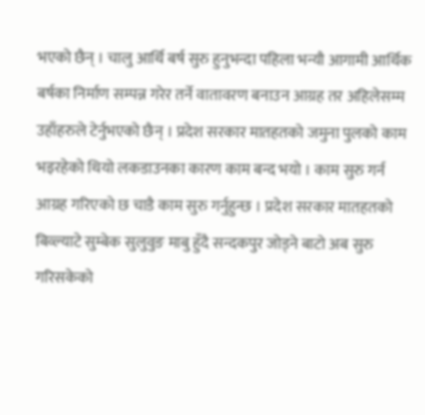भएको छैन् । चालु आर्थि बर्ष सुरु हुनुभन्दा पहिला भन्यौ आगामी आर्थिक बर्षका निर्माण सम्पन्न गरेर तर्ने वातावरण बनाउन आग्रह तर अहिलेसम्म उहाँहरुले टेर्नुभएको छैन् । प्रदेश सरकार मातहतको जमुना पुलको काम भइरहेको थियो लकडाउनका कारण काम बन्द भयो । काम सुरु गर्न आग्रह गरिएको छ चाडै काम सुरु गर्नुहुन्छ । प्रदेश सरकार मातहतको बिव्ल्याटे सुम्बेक सुलुवुङ माबु हुँदै सन्दकपुर जोड्ने बाटो अब सुरु गरिसकेको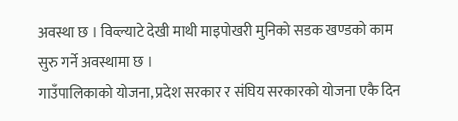अवस्था छ । विव्ल्याटे देखी माथी माइपोखरी मुनिको सडक खण्डको काम सुरु गर्ने अवस्थामा छ ।
गाउँपालिकाको योजना, प्रदेश सरकार र संघिय सरकारको योजना एकै दिन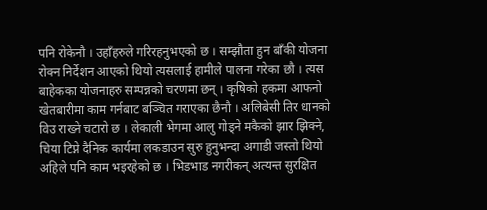पनि रोकेनौ । उहाँहरुले गरिरहनुभएको छ । सम्झौता हुन बाँकी योजना रोक्न निर्देशन आएको थियो त्यसलाई हामीले पालना गरेका छौ । त्यस बाहेकका योजनाहरु सम्पन्नको चरणमा छन् । कृषिको हकमा आफनो खेतबारीमा काम गर्नबाट बञ्चित गराएका छैनौ । अलिबेसी तिर धानको विउ राख्ने चटारो छ । लेकाली भेगमा आलु गोड्ने मकैको झार झिक्ने, चिया टिप्ने दैनिक कार्यमा लकडाउन सुरु हुनुभन्दा अगाडी जस्तो थियो अहिले पनि काम भइरहेको छ । भिडभाड नगरीकन् अत्यन्त सुरक्षित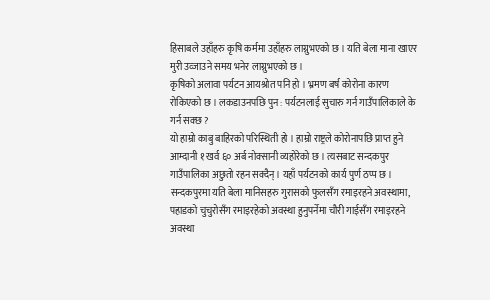हिसाबले उहाँहरु कृषि कर्ममा उहाँहरु लाग्नुभएको छ । यति बेला माना खाएर मुरी उव्जाउने समय भनेर लाग्नुभएको छ ।
कृषिको अलावा पर्यटन आयश्रोत पनि हो । भ्रमण बर्ष कोरोना कारण रोकिएको छ । लकडाउनपछि पुन : पर्यटनलाई सुचारु गर्न गाउँपालिकाले के गर्न सक्छ ?
यो हाम्रो काबु बाहिरको परिस्थिती हो । हाम्रो राष्ट्रले कोरोनापछि प्राप्त हुने आम्दानी १ खर्व ६० अर्ब नोक्सानी व्यहोरेको छ । त्यसबाट सन्दकपुर गाउँपालिका अछुतो रहन सक्दैन् । यहाँ पर्यटनको कार्य पुर्ण ठप्प छ । सन्दकपुरमा यति बेला मानिसहरु गुरासको फुलसँग रमाइरहने अवस्थामा, पहाडको चुचुरोसँग रमाइरहेको अवस्था हुनुपर्नेमा चौरी गाईसँग रमाइरहने अवस्था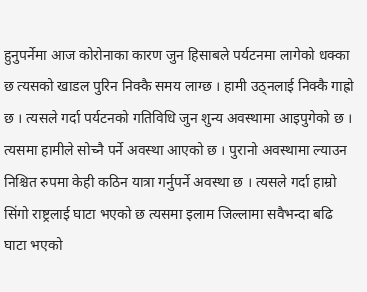हुनुपर्नेमा आज कोरोनाका कारण जुन हिसाबले पर्यटनमा लागेको धक्का छ त्यसको खाडल पुरिन निक्कै समय लाग्छ । हामी उठ्नलाई निक्कै गाह्रो छ । त्यसले गर्दा पर्यटनको गतिविधि जुन शुन्य अवस्थामा आइपुगेको छ । त्यसमा हामीले सोच्नै पर्ने अवस्था आएको छ । पुरानो अवस्थामा ल्याउन निश्चित रुपमा केही कठिन यात्रा गर्नुपर्ने अवस्था छ । त्यसले गर्दा हाम्रो सिंगो राष्ट्रलाई घाटा भएको छ त्यसमा इलाम जिल्लामा सवैभन्दा बढि घाटा भएको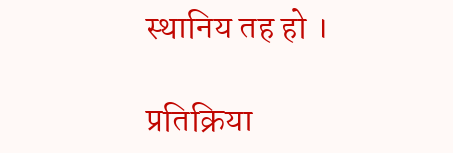स्थानिय तह हो ।

प्रतिक्रिया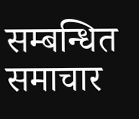सम्बन्धित समाचार